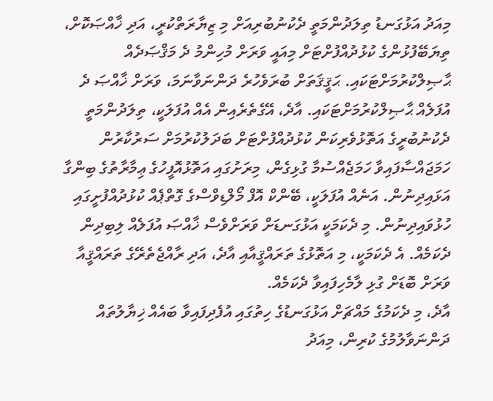މިއަދު އަޅުގަނޑު ތިލަދުންމަތީ ދެކުނުބުރިއަށް މި ޒިޔާރަތްކުރީ، އަދި ޚާއްޞަކޮށް، ތިޔަބޭފުޅުންގެ ކުޅުދުއްފުށްޓަށް މިއައީ ވަރަށް މުހިންމު ދެ މަޤްޞަދެއް ޙާޞިލްކުރުމަށްޓަކައި. ޙަޤީޤަތަށް ބުރަވެހުރެ ދަންނަވާނަމަ، ވަރަށް ޚާއްޞަ ދެ އުފަލެއް ޙާޞިލްކުރުމަށްޓަކައި. އާދެ، އޭގެތެރެއިން އެއް އުފަލަކީ، ތިލަދުންމަތީ ދެކުނުބުރީގެ އަތޮޅުވެރިކަން ކުޅުދުއްފުށްޓަށް ބަދަލުކުރުމަށް ސަރުކާރުން ހަމަޖައްސާފައިވާ ހަމަޖެއްސުމާ ގުޅިގެން، މިރަށުގައި އަތޮޅުއޮފީހުގެ ޢިމާރާތުގެ ބިންގާ އަޅައިދިނުން. އަނެއް އުފަލަކީ، ބޭންކް އޮފް މޯލްޑިވްސްގެ ގޮތްޕެއް ކުޅުދުއްފުށީގައި ހުޅުވައިދިނުން. މި ދެކަމަކީ އަޅުގަނޑަށް ވަރަށްވެސް ޚާއްޞަ އުފަލެއް ލިބިދިން ދެކަމެއް. އެ ދެކަމަކީ، މި އަތޮޅުގެ ތަރައްޤީއާއި އާދެ، އަދި ރާއްޖެތެރޭގެ ތަރައްޤީއާ ވަރަށް ބޮޑަށް ގުޅި ލާމެހިފައިވާ ދެކަމެއް.
އާދެ، މި ދެކަމުގެ މައްޗަށް އަޅުގަނޑުގެ ހިތުގައި އުފެދިފައިވާ ބައެއް ޚިޔާލުތައް ދަންނަވާލުމުގެ ކުރިން، މިއަދު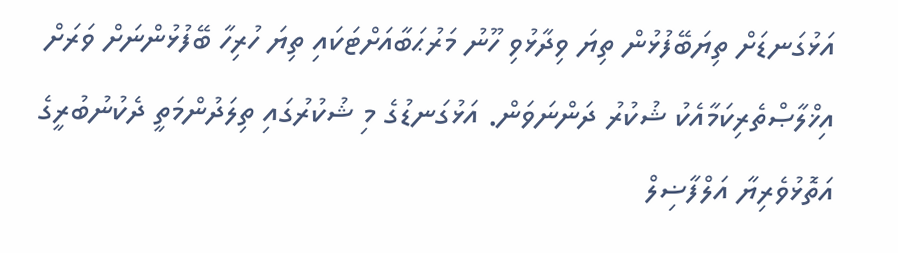އަޅުގަނޑަށް ތިޔަބޭފުޅުން ތިޔަ ވިދާޅުވި ހޫނު މަރުޙަބާއަށްޓަކައި ތިޔަ ހުރިހާ ބޭފުޅުންނަށް ވަރަށް އިޚްލާޞްތެރިކަމާއެކު ޝުކުރު ދަންނަވަން. އަޅުގަނޑުގެ މި ޝުކުރުގައި ތިލަދުންމަތީ ދެކުނުބުރީގެ އަތޮޅުވެރިޔާ އަލްފާޟިލް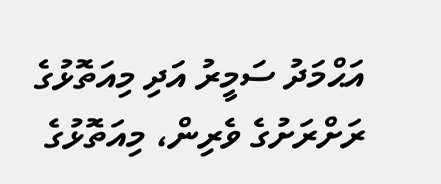އަޙްމަދު ސަމީރު އަދި މިއަތޮޅުގެ ރަށްރަށުގެ ވެރިން، މިއަތޮޅުގެ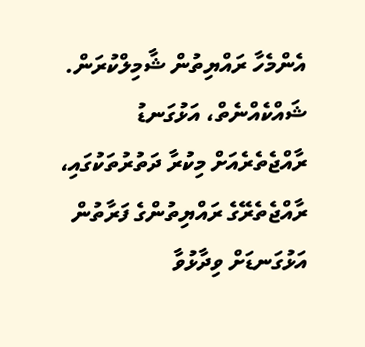އެންމެހާ ރައްޔިތުން ޝާމިލްކުރަން. ޝައްކެއްނެތް، އަޅުގަނޑު ރާއްޖެތެރެއަށް މިކުރާ ދަތުރުތަކުގައި، ރާއްޖެތެރޭގެ ރައްޔިތުންގެ ފަރާތުން އަޅުގަނޑަށް ވިދާޅުވާ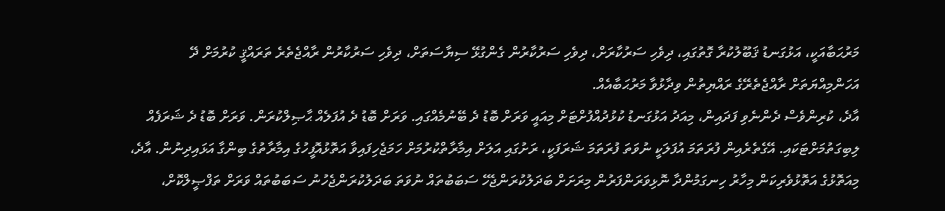މަރުޙަބާއަކީ، އަޅުގަނޑު ޤަބޫލުކުރާ ގޮތުގައި، ދިވެހި ސަރުކާރަށް، ދިވެހި ސަރުކާރުން ގެންގުޅޭ ސިޔާސަތަށް، ދިވެހި ސަރުކާރުން ރާއްޖެތެރެ ތަރައްޤީ ކުރުމަށް ދޭ އަހަންމިއްޔަތަށް ރާއްޖެތެރޭގެ ރައްޔިތުން ވިދާޅުވާ މަރުޙަބާއެއް.
އާދެ، ކުރިންވެސް ދެންނެވި ފަދައިން، މިއަދު އަޅުގަނޑު ކުޅުދުއްފުށްޓަށް މިއައީ ވަރަށް ބޮޑު ދެ ބޭނުމެއްގައި. ވަރަށް ބޮޑު ދެ އުފަލެއް ޙާޞިލްކުރަން. ވަރަށް ބޮޑު ދެ ޝަރަފެއް ލިބިގަތުމަށްޓަކައި. އޭގެތެރެއިން ފުރަތަމަ އުފަލަކީ ނުވަތަ ފުރަތަމަ ޝަރަފަކީ، ރަށުގައި އަލަށް އިމާރާތްކުރުމަށް ހަމަޖެހިފައިވާ އަތޮޅުއޮފީހުގެ އިމާރާތުގެ ބިންގާ އަޅައިދިނުން. އާދެ، މިއަތޮޅުގެ އަތޮޅުވެރިކަން މިހާރު ހިނގަމުންދާ ނޮޅިވަރަންފަރުން މިރަށަށް ބަދަލުކުރަންޖެހޭ ސަބަބުތައް ނުވަތަ ބަދަލުކުރަންޖެހުނު ސަބަބުތައް ވަރަށް ތަފްޞީލްކޮށް،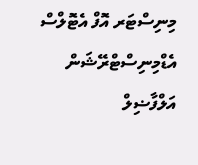މިނިސްޓަރ އޮފް އެޓޮލްސް އެޑްމިނިސްޓްރޭޝަން އަލްފާޟިލް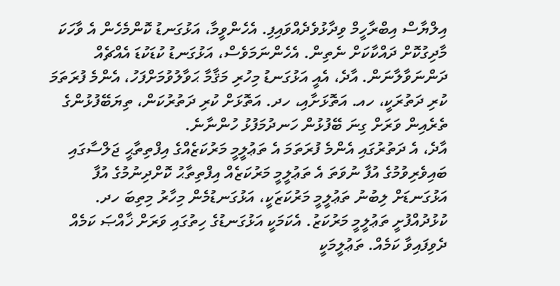އިލްޔާސް އިބްރާހީމް ވިދާޅުވެދެއްވައިފި. އެހެންވީމާ، އަޅުގަނޑު ކޮންމެހެން އެ ވާހަކަ މާދިގުކޮށް ދައްކާކަށް ނެތިން. އެހެންނަމަވެސް، އަޅުގަނޑު ކުޑަކުޑަ އެއްޗެއް ދަންނަވާލާނަން. އާދެ، އެއީ އަޅުގަނޑު މިހުރި މަޤާމާ ޙަވާލުވުމަށްފަހު، އެންމެ ފުރަތަމަ ކުރި ދަތުރަކީ، ހއ. އަތޮޅަށާއި، ހދ. އަތޮޅަށް ކުރި ދަތުރުކަން، ތިޔަބޭފުޅުންގެ ތެރެއިން ވަރަށް ގިނަ ބޭފުޅުން ހަނދުމަފުޅު ހުންނާނެ.
އާދެ، އެ ދަތުރުގައި އެންމެ ފުރަތަމަ އެ ތަޢުލީމީ މަރުކަޒެއްގެ އިފްތިތާޙީ ޖަލްސާގައި ބައިވެރިވުމުގެ އުފާ ނުވަތަ އެ ތަޢުލީމީ މަރުކަޒެއް އިފްތިތާޙު ކޮށްދިނުމުގެ އުފާ އަޅުގަނޑަށް ލިބުނު ތަޢުލީމީ މަރުކަޒަކީ، އަޅުގަނޑުމެން މިހާރު މިތިބަ ހދ. ކުޅުދުއްފުށީ ތަޢުލީމީ މަރުކަޒު. އެކަމަކީ އަޅުގަނޑުގެ ހިތުގައި ވަރަށް ޚާއްޞަ ކަމެއް ދެވިފައިވާ ކަމެއް. ތަޢުލީމަކީ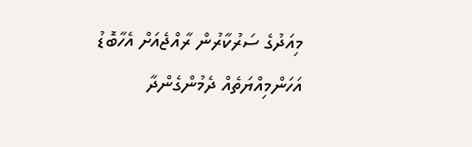މިއަދުގެ ސަރުކާރުން ރާއްޖެއަށް އެހާބޮޑު އަހަންމިއްޔަތެއް ދެމުންގެންދާ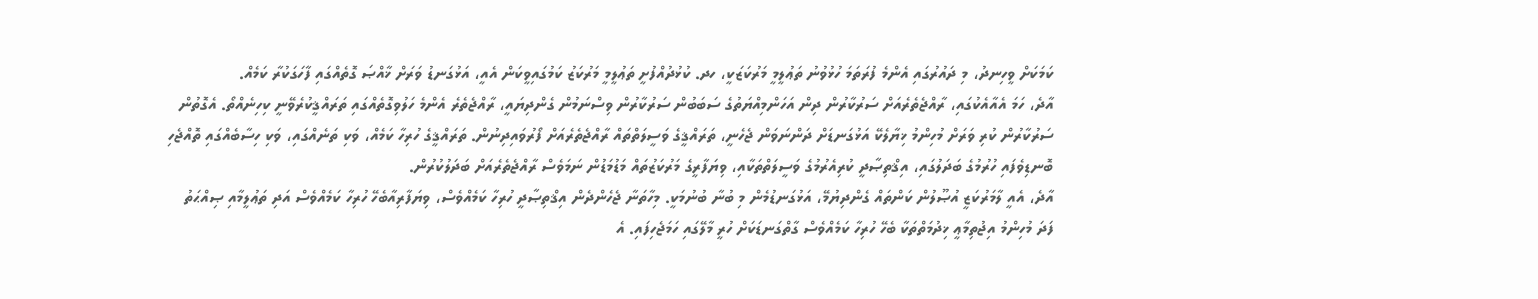ކަމަކަށް ވީހިނދު، މި ދައުރުގައި އެންމެ ފުރަތަމަ ހުޅުވުނު ތަޢުލީމީ މަރުކަޒަކީ، ހދ. ކުޅުދުއްފުށީ ތަޢުލީމީ މަރުކަޒު ކަމުގައިވީކަން އެއީ، އަޅުގަނޑު ވަރަށް ޚާއްޞަ ގޮތެއްގައި ފާހަގަކުރާ ކަމެއް.
އާދެ، ހަމަ އެއާއެކުގައި، ރާއްޖެތެރެއަށް ސަރުކާރުން ދިން އަހަންމިއްޔަތުގެ ސަބަބުން ސަރުކާރުން ވިސްނަމުން ގެންދިޔައީ، ރާއްޖެތެރެ އެންމެ ހަލުވިގޮތެއްގައި ތަރައްޤީކުރެވޭނީ ކިހިނެއްތޯ. އެގޮތުން ސަރުކާރުން ކުރި ވަރަށް މުހިންމު ޚިޔާލެކޭ އަޅުގަނޑަށް ދަންނަވަން ޖެހެނީ، ތަރައްޤީގެ ވަސީލަތްތައް ރާއްޖެތެރެއަށް ފޯރުވައިދިނުން. ތަރައްޤީގެ ހުރިހާ ކަމެއް، ވަކި ތަނެއްގައި، ވަކި ހިސާބެއްގައި ތޮއްޖެހި ބޮނޑިވެފައި ހުރުމުގެ ބަދަލުގައި، އިޤްތިޞާދީ ކުރިއެރުމުގެ ވަސީލަތްތަކާއި، ވިޔަފާރީގެ މަރުކަޒުތައް މަޑުމަޑުން ނަމަވެސް ރާއްޖެތެރެއަށް ބަދަލުކުރުން.
އާދެ، އެއީ ލާމަރުކަޒީ އުޞޫލުން ކަންތައް ގެންދިޔުމޭ، އަޅުގަނޑުމެން މި ބުނާ ބުނުމަކީ. މިހާތަނާ ޖެހެންދެން އިޤްތިޞާދީ ހުރިހާ ކަމެއްވެސް، ވިޔަފާރިއާބެހޭ ހުރިހާ ކަމެއްވެސް އަދި ތަޢުލީމާއި ޞިއްޙަތު ފަދަ މުހިންމު އިޖުތިމާޢީ ޚިދުމަތްތަކާ ބެހޭ ހުރިހާ ކަމެއްވެސް ގާތްގަނޑަކަށް ހުރީ މާލޭގައި ހަމަޖެހިފައި. އެ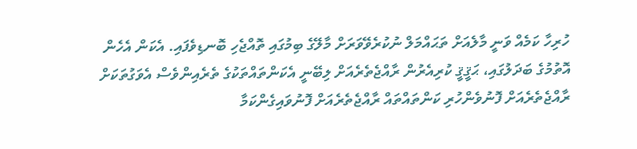ހުރިހާ ކަމެއް ވަނީ މާލެއަށް ތަޙައްމަލް ނުކުރެވޭވަރަށް މާލޭގެ ބިމުގައި ތޮއްޖެހި ބޮނޑިވެފައި. އެކަން އެހެން އޮތުމުގެ ބަދަލުގައި، ޙަޤީޤީ ކުރިއެރުން ރާއްޖެތެރެއަށް ލިބޭނީ އެކަންތައްތަކުގެ ތެރެއިންވެސް އެވަގުތަކަށް ރާއްޖެތެރެއަށް ފޮނުވެންހުރި ކަންތައްތައް ރާއްޖެތެރެއަށް ފޮނުވައިގެންކަމާ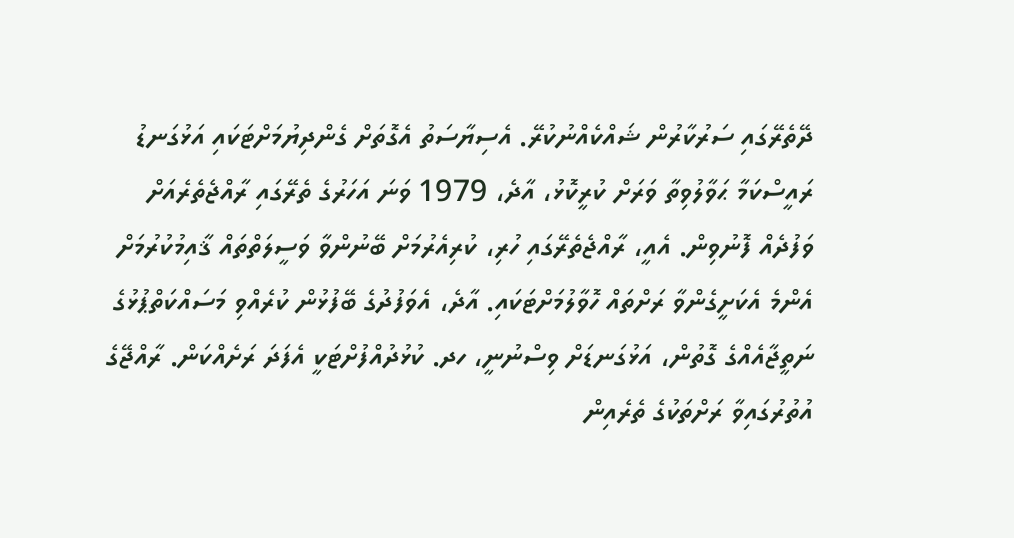ދޭތެރޭގައި ސަރުކާރުން ޝައްކެއްނުކުރޭ. އެސިޔާސަތު އެގޮތަށް ގެންދިޔުމަށްޓަކައި އަޅުގަނޑު ރައީސްކަމާ ޙަވާލުވިތާ ވަރަށް ކުރީކޮޅު، އާދެ، 1979 ވަނަ އަހަރުގެ ތެރޭގައި ރާއްޖެތެރެއަށް ވަފުދެއް ފޮނުވިން. އެއީ، ރާއްޖެތެރޭގައި ހުރި، ކުރިއެރުމަށް ބޭނުންވާ ވަސީލަތްތައް ޤާއިމުކުރުމަށް އެންމެ އެކަށީގެންވާ ރަށްތައް ހޮވާލުމަށްޓަކައި. އާދެ، އެވަފުދުގެ ބޭފުޅުން ކުރެއްވި މަސައްކަތްޕުޅުގެ ނަތީޖާއެއްގެ ގޮތުން، އަޅުގަނޑަށް ވިސްނުނީ، ހދ. ކުޅުދުއްފުށްޓަކީ އެފަދަ ރަށެއްކަން. ރާއްޖޭގެ އުތުރުގައިވާ ރަށްތަކުގެ ތެރެއިން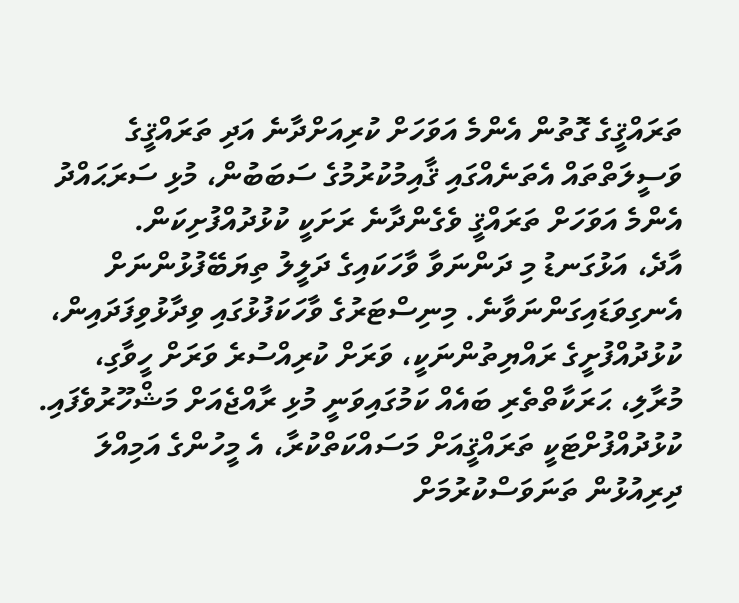ތަރައްޤީގެ ގޮތުން އެންމެ އަވަހަށް ކުރިއަށްދާނެ އަދި ތަރައްޤީގެ ވަސީލަތްތައް އެތަނެއްގައި ޤާއިމުކުރުމުގެ ސަބަބުން، މުޅި ސަރަޙައްދު އެންމެ އަވަހަށް ތަރައްޤީ ވެގެންދާނެ ރަށަކީ ކުޅުދުއްފުށިކަން.
އާދެ، އަޅުގަނޑު މި ދަންނަވާ ވާހަކައިގެ ދަލީލު ތިޔަބޭފުޅުންނަށް އެނގިވަޑައިގަންނަވާނެ. މިނިސްޓަރުގެ ވާހަކަފުޅުގައި ވިދާޅުވިފަދައިން، ކުޅުދުއްފުށީގެ ރައްޔިތުންނަކީ، ވަރަށް ކުރިއްސުރެ ވަރަށް ހީވާގި، މުރާލި، ޙަރަކާތްތެރި ބައެއް ކަމުގައިވަނީ މުޅި ރާއްޖެއަށް މަޝްހޫރުވެފައި. ކުޅުދުއްފުށްޓަކީ ތަރައްޤީއަށް މަސައްކަތްކުރާ، އެ މީހުންގެ އަމިއްލަ ދިރިއުޅުން ތަނަވަސްކުރުމަށް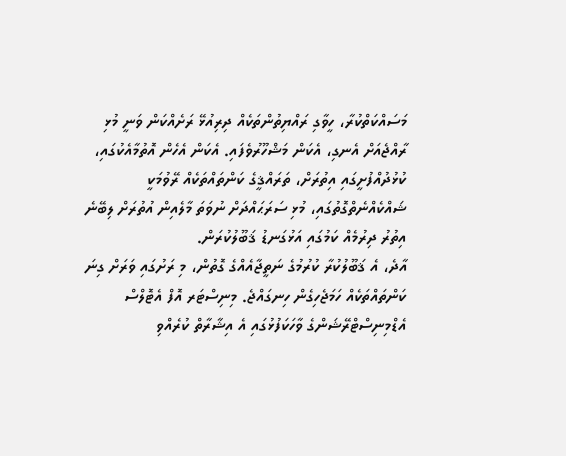މަސައްކަތްކުރާ، ހީވާގި ރައްޔިތުންތަކެއް ދިރިއުޅޭ ރަށެއްކަން ވަނީ މުޅި ރާއްޖެއަށް އެނގި، އެކަން މަޝްހޫރުވެފައި. އެކަން އެހެން އޮތުމާއެކުގައި، ކުޅުދުއްފުށީގައި އިތުރަށް، ތަރައްޤީގެ ކަންތައްތަކެއް ރޭވުމަކީ ޝައްކެއްނެތްގޮތުގައި، މުޅި ސަރަޙައްދަށް ނުވަތަ މާލެއިން އުތުރަށް ލިބޭނެ އިތުރު ދިރުމެއް ކަމުގައި އަޅުގަނޑު ޤަބޫލުކުރަން.
އާދެ، އެ ޤަބޫލުކުރާ ކުރުމުގެ ނަތީޖާއެއްގެ ގޮތުން، މި ރަށުގައި ވަރަށް ގިނަ ކަންތައްތަކެއް ހަމަޖެހިގެން ހިނގައްޖެ. މިނިސްޓަރ އޮފް އެޓޮލްސް އެޑްމިނިސްޓްރޭޝަންގެ ވާހަކަފުޅުގައި އެ އިޝާރާތް ކުރެއްވި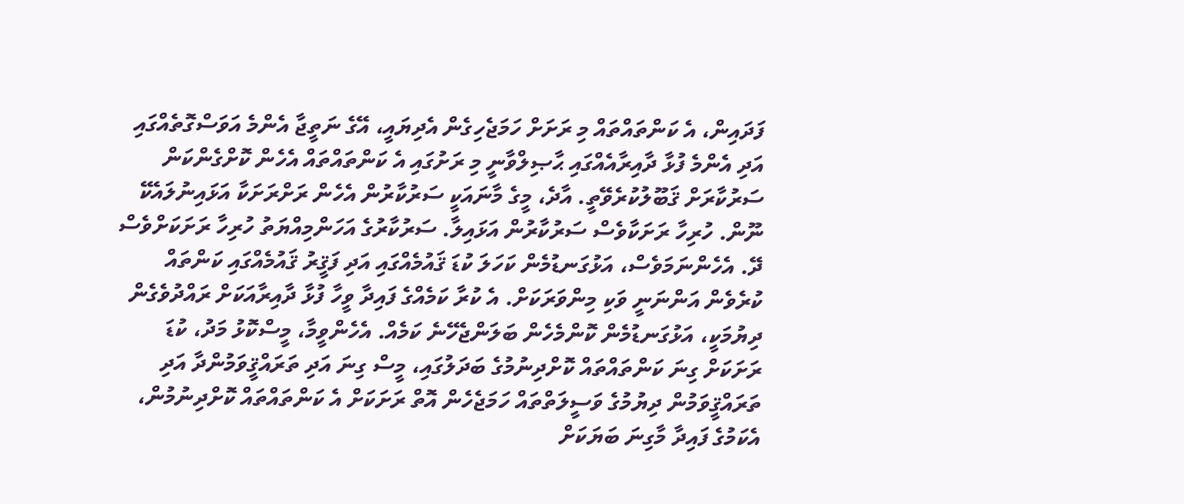ފަދައިން، އެ ކަންތައްތައް މި ރަށަށް ހަމަޖެހިގެން އެދިޔައީ، އޭގެ ނަތީޖާ އެންމެ އަވަސްގޮތެއްގައި އަދި އެންމެ ފުޅާ ދާއިރާއެއްގައި ޙާޞިލްވާނީ މި ރަށުގައި އެ ކަންތައްތައް އެހެން ކޮށްގެންކަން ސަރުކާރަށް ޤަބޫލުކުރެވޭތީ. އާދެ، މީގެ މާނައަކީ ސަރުކާރުން އެހެން ރަށްރަށަކާ އަޅައިނުލައެކޭ ނޫން. ހުރިހާ ރަށަކާވެސް ސަރުކާރުން އަޅައިލާ. ސަރުކާރުގެ އަހަންމިއްޔަތު ހުރިހާ ރަށަކަށްވެސް ދޭ. އެހެންނަމަވެސް، އަޅުގަނޑުމެން ކަހަލަ ކުޑަ ޤައުމެއްގައި އަދި ފަޤީރު ޤައުމެއްގައި ކަންތައް ކުރެވެން އަންނަނީ ވަކި މިންވަރަކަށް. އެ ކުރާ ކަމެއްގެ ފައިދާ ވީހާ ފުޅާ ދާއިރާއަކަށް ރައްދުވެގެން ދިޔުމަކީ، އަޅުގަނޑުމެން ކޮންމެހެން ބަލަންޖެހޭނެ ކަމެއް. އެހެންވީމާ، މީސްކޮޅު މަދު، ކުޑަ ރަށަކަށް ގިނަ ކަންތައްތައް ކޮށްދިނުމުގެ ބަދަލުގައި، މީސް ގިނަ އަދި ތަރައްޤީވަމުންދާ އަދި ތަރައްޤީވަމުން ދިޔުމުގެ ވަސީލަތްތައް ހަމަޖެހެން އޮތް ރަށަކަށް އެ ކަންތައްތައް ކޮށްދިނުމުން، އެކަމުގެ ފައިދާ މާގިނަ ބަޔަކަށް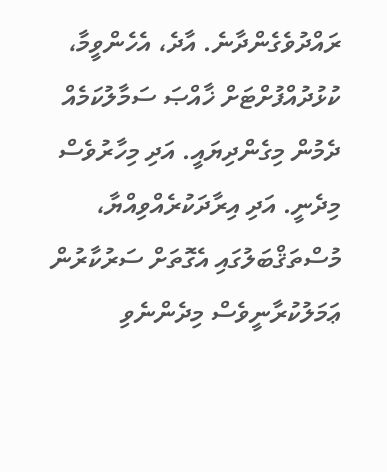ރައްދުވެގެންދާނެ. އާދެ، އެހެންވީމާ، ކުޅުދުއްފުށްޓަށް ޚާއްޞަ ސަމާލުކަމެއް ދެމުން މިގެންދިޔައީ. އަދި މިހާރުވެސް މިދެނީ. އަދި އިރާދަކުރެއްވިއްޔާ، މުސްތަޤްބަލުގައި އެގޮތަށް ސަރުކާރުން ޢަމަލުކުރާނީވެސް މިދެންނެވި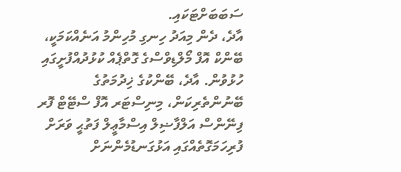ސަބަބަށްޓަކައި.
އާދެ، ދެން މިއަދު ހިނގި މުހިންމު އަނެއްކަމަކީ، ބޭންކް އޮފް މޯލްޑިވްސްގެ ގޮތްޕެއް ކުޅުދުއްފުށީގައި ހުޅުވުން. އާދެ، ބޭންކުގެ ޚިދުމަތުގެ ބޭނުންތެރިކަން، މިނިސްޓަރ އޮފް ސްޓޭޓް ފޮރ ފިނޭންސް އަލްފާޟިލް އިސްމާޢީލް ފަތުޙީ ވަރަށް ފުރިހަމަގޮތެއްގައި އަޅުގަނޑުމެންނަށް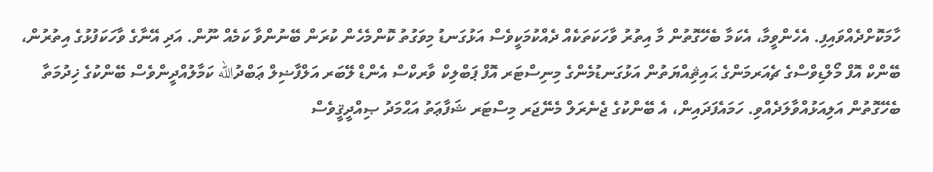ހާމަކޮށްދެއްވައިފި. އެހެންވީމާ، އެކަމާ ބެހޭގޮތުން މާ އިތުރު ވާހަކަތަކެއް ދެއްކުމަކީވެސް އަޅުގަނޑު މިވަގުތު ކޮންމެހެން ކުރަން ބޭނުންވާ ކަމެއް ނޫން. އަދި އޭނާގެ ވާހަކަފުޅުގެ އިތުރުން، ބޭންކް އޮފް މޯލްޑިވްސްގެ ޗެއަރމަންގެ ޙައިޘިއްޔަތުން އަޅުގަނޑުމެންގެ މިނިސްޓަރ އޮފް ޕަބްލިކް ވާރކްސް އެންޑް ލޭބަރ އަލްފާޟިލް ޢަބްދުالله ކަމާލުއްދީންވެސް ބޭންކުގެ ޚިދުމަތާ ބެހޭގޮތުން އަލިއަޅުއްވާލަދެއްވި. ހަމައެފަދައިން، އެ ބޭންކުގެ ޖެނެރަލް މެނޭޖަރ މިސްޓަރ ޝަފާޢަތު އަޙްމަދު ޞިއްދީޤީވެސް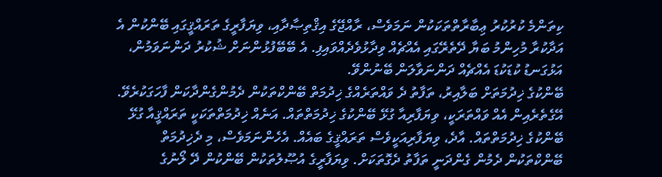ކިތަންމެ ކުރުކުރު ޢިބާރާތްތަކަކުން ނަމަވެސް، ރާއްޖޭގެ އިޤްތިޞާދާއި، ވިޔަފާރީގެ ތަރައްޤީގައި ބޭންކުން އެ އަދާކުރާ މުހިންމު ބަޔާ ދޭތެރޭގައި އެއްޗެއް ވިދާޅުވެދެއްވައިފި. އެ ބޭބޭފުޅުންނަށް ޝުކުރު ދަންނަވަމުން، އަޅުގަނޑު ކުޑަކުޑަ އެއްޗެއް ދަންނަވާލަން ބޭނުންވޭ.
ބޭންކުގެ ޚިދުމަތަށް ބަލާއިރު، ތަފާތު ދެ ވައްތަރެއްގެ ޚިދުމަތް ބޭންކްތަކުން ދެމުންގެންދާކަން ފާހަގަކުރެވޭ. އޭގެތެރެއިން އެއް ވައްތަރަކީ، ވިޔަފާރިއާ ގުޅޭ ބޭންކުގެ ޚިދުމަތްތައް. އަނެއް ޚިދުމަތްތަކަކީ ތަރައްޤީއާ ގުޅޭ ބޭންކުގެ ޚިދުމަތްތައް. އާދެ، ވިޔަފާރިއަކީވެސް ތަރައްޤީގެ ބައެއް. އެހެންނަމަވެސް، މި ދެޚިދުމަތް ބޭންކްތަކުން ދެމުން ގެންދަނީ ތަފާތު ދެގޮތަކަށް. ވިޔަފާރީގެ އުޞޫލުތަކުން ބޭންކުން ދޭ ލޯނުގެ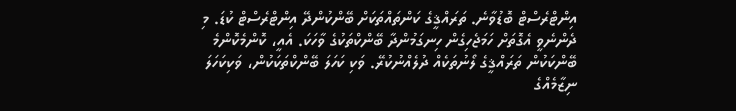އިންޓްރެސްޓް ބޮޑުވާނެ. ތަރައްޤީގެ ކަންތައްތަކަށް ބޭންކުންދޭ އިންޓްރެސްޓް ކުޑަ. މި ދެންނެވީ އެގޮތަށް ހަމަޖެހިގެން ހިނގަމުންދާ ބޭންކްތަކުގެ ވާހަކަ. އެއީ، ކޮންމެކޮންމެ ބޭންކަކުން ތަރައްޤީގެ ލޯނުތަކެއް ދުލެއްނުކުރޭ. ވަކި ކަހަލަ ބޭންކްތަކަކުން، ވަކިކަހަލަ ނިޒާމެއްގެ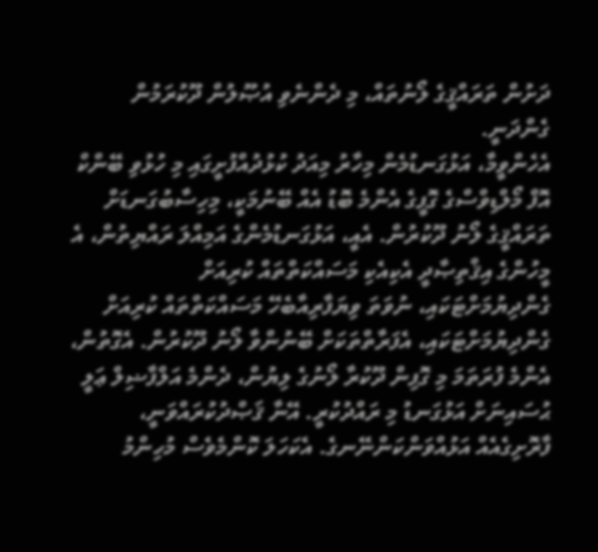ދަށުން ތަރައްޤީގެ ލޯނުތައް، މި ދެންނެވި އުޞޫލުން ދޫކުރަމުން ގެންދަނީ.
އެހެންވީމާ، އަޅުގަނޑުމެން މިހާރު މިއަދު ކުޅުދުއްފުށީގައި މި ހުޅުވި ބޭންކް އޮފް މޯލްޑިވްސްގެ ގޮފީގެ އެންމެ ބޮޑު އެއް ބޭނުމަކީ، މިހިސާބުގަނޑަށް ތަރައްޤީގެ ލޯނު ދޫކުރުން. އެއީ، އަޅުގަނޑުމެންގެ އަމިއްލަ ރައްޔިތުން، އެ މީހުންގެ އިޤްތިޞާދީ އެކިއެކި މަސައްކަތްތައް ކުރިއަށް ގެންދިޔުމަށްޓަކައި، ނުވަތަ ވިޔަފާރިއާބެހޭ މަސައްކަތްތައް ކުރިއަށް ގެންދިޔުމަށްޓަކައި، އެފަރާތްތަކަށް ބޭނުންވާ ލޯނު ދޫކުރުން. އެގޮތުން، އެންމެ ފުރަތަމަ މި ގޮފިން ދޫކުރާ ލޯނުގެ ލިޔުން، ދެންމެ އަލްފާޟިލް ޢަލީ ޙުސައިނަށް އަޅުގަނޑު މި ރައްދުކުރީ. އޭނާ ޤަޞްދުކުރައްވަނީ، ފާރޮށިގެއެއް އަޅުއްވަންކަންނޭނގެ. އެކަހަލަ ކޮންމެވެސް މުހިންމު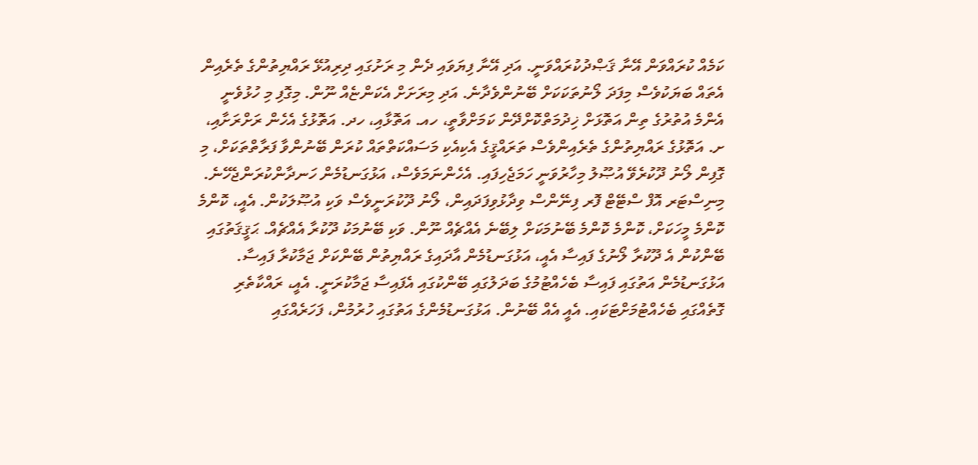ކަމެއް ކުރައްވަން އޭނާ ޤަޞްދުކުރައްވަނީ. އަދި އޭނާ ފިޔަވައި ދެން މި ރަށުގައި ދިރިއުޅޭ ރައްޔިތުންގެ ތެރެއިން އެތައް ބަޔަކުވެސް މިފަދަ ލޯނުތަކަކަށް ބޭނުންވެދާނެ. އަދި މިރަށަށް އެކަންޏެއް ނޫން. މިގޮފި މި ހުޅުވެނީ އެންމެ އުތުރުގެ ތިން އަތޮޅަށް ޚިދުމަތްކޮށްދޭން ކަމަށްވާތީ، ހއ. އަތޮޅާއި، ހދ. އަތޮޅުގެ އެހެން ރަށްރަށާއި، ށ. އަތޮޅުގެ ރައްޔިތުންގެ ތެރެއިންވެސް ތަރައްޤީގެ އެކިއެކި މަސައްކަތްތައް ކުރަން ބޭނުންވާ ފަރާތްތަކަށް، މި ގޮފިން ލޯނު ދޫކުރެވޭ އުޞޫލު މިހާރުވަނީ ހަމަޖެހިފައި. އެހެންނަމަވެސް، އަޅުގަނޑުމެން ހަނދާންކުރަންޖެހޭނެ. މިނިސްޓަރ އޮފް ސްޓޭޓް ފޮރ ފިނޭންސް ވިދާޅުވިފަދައިން، ލޯނު ދޫކުރަނީވެސް ވަކި އުޞޫލަކުން. އެއީ، ކޮންމެ ކޮންމެ މީހަކަށް، ކޮންމެ ކޮންމެ ބޭނުމަކަށް ލިބޭނެ އެއްޗެއް ނޫން. ވަކި ބޭނުމަކު ދޫކުރާ އެއްޗެއް. ޙަޤީޤަތުގައި ބޭންކުން އެ ދޫކުރާ ލޯނުގެ ފައިސާ އެއީ، އަޅުގަނޑުމެން އާދައިގެ ރައްޔިތުން ބޭންކަށް ޖަމާކުރާ ފައިސާ. އަޅުގަނޑުމެން އަތުގައި ފައިސާ ބެހެއްޓުމުގެ ބަދަލުގައި ބޭންކުގައި އެފައިސާ ޖަމާކުރަނީ. އެއީ، ރައްކާތެރި ގޮތެއްގައި ބެހެއްޓުމަށްޓަކައި. އެއީ އެއް ބޭނުން. އަޅުގަނޑުމެންގެ އަތުގައި ހުރުމުން، ފަހަރެއްގައި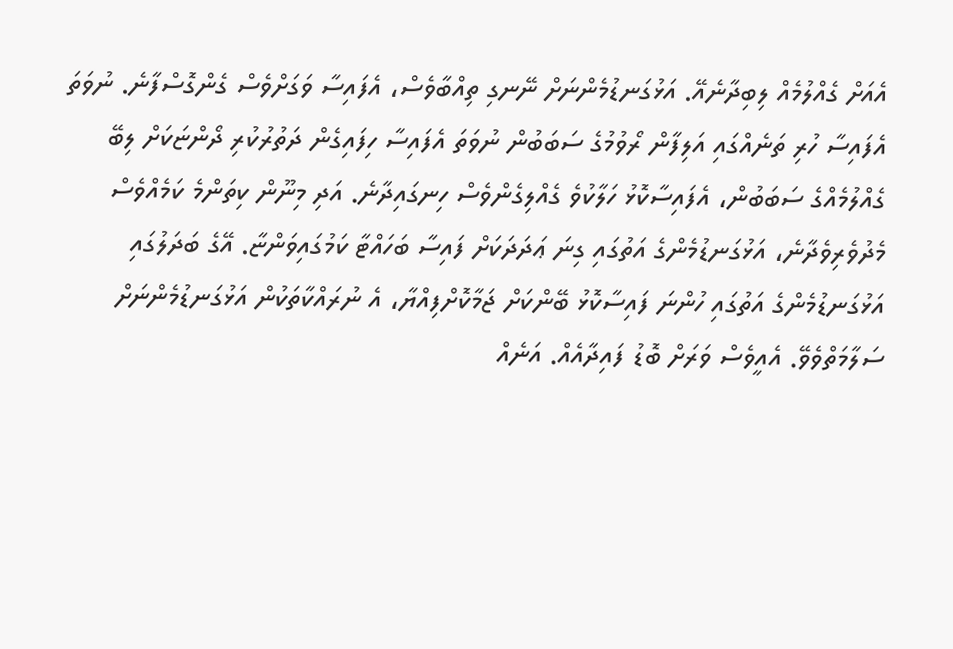އެއަށް ގެއްލުމެއް ލިބިދާނެއޭ. އަޅުގަނޑުމެންނަށް ނޭނގި ތިއްބާވެސް، އެފައިސާ ވަގަށްވެސް ގެންގޮސްފާނެ. ނުވަތަ އެފައިސާ ހުރި ތަނެއްގައި އަލިފާން ރޯވުމުގެ ސަބަބުން ނުވަތަ އެފައިސާ ހިފައިގެން ދަތުރުކުރި ދޯންޏަކަށް ލިބޭ ގެއްލުމެއްގެ ސަބަބުން، އެފައިސާކޮޅު ހަލާކުވެ ގެއްލިގެންވެސް ހިނގައިދާނެ. އަދި މިނޫން ކިތަންމެ ކަމެއްވެސް މެދުވެރިވެދާނެ، އަޅުގަނޑުމެންގެ އަތުގައި ގިނަ ޢަދަދަކަށް ފައިސާ ބަހައްޓާ ކަމުގައިވަންޏާ. އޭގެ ބަދަލުގައި އަޅުގަނޑުމެންގެ އަތުގައި ހުންނަ ފައިސާކޮޅު ބޭންކަށް ޖަމާކޮށްފިއްޔާ، އެ ނުރައްކާތަކުން އަޅުގަނޑުމެންނަށް ސަލާމަތްވެވޭ. އެއީވެސް ވަރަށް ބޮޑު ފައިދާއެއް. އަނެއް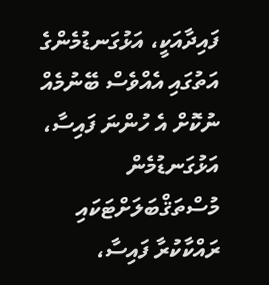ފައިދާއަކީ، އަޅުގަނޑުމެންގެ އަތުގައި އެއްވެސް ބޭނުމެއް ނުކޮށް އެ ހުންނަ ފައިސާ، އަޅުގަނޑުމެން މުސްތަޤްބަލަށްޓަކައި ރައްކާކުރާ ފައިސާ،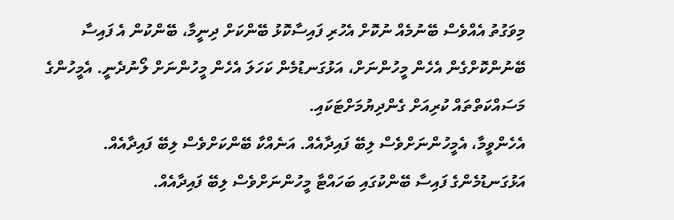މިވަގުތު އެއްވެސް ބޭނުމެއް ނުކޮށް އެހުރި ފައިސާކޮޅު ބޭންކަށް ދިނީމާ، ބޭންކުން އެ ފައިސާ ބޭނުންކޮށްގެން އެހެން މީހުންނަށް، އަޅުގަނޑުމެން ކަހަލަ އެހެން މީހުންނަށް ލޯނުދެނީ. އެމީހުންގެ މަސައްކަތްތައް ކުރިއަށް ގެންދިޔުމަށްޓަކައި.
އެހެންވީމާ، އެމީހުންނަށްވެސް ލިބޭ ފައިދާއެއް. އަނެއްކާ ބޭންކަށްވެސް ލިބޭ ފައިދާއެއް. އަޅުގަނޑުމެންގެ ފައިސާ ބޭންކުގައި ބަހައްޓާ މީހުންނަށްވެސް ލިބޭ ފައިދާއެއް.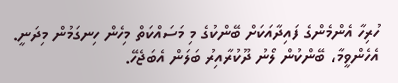ހުރިހާ އެންމެންގެ ފައިދާއަކަށް ބޭންކުގެ މި މަސައްކަތް މިހެން ހިނގަމުން މިދަނީ. އެހެންވީމާ، ބޭންކުން ލޯނު ދޫކުރާއިރު ބަލަން އެބަޖެހޭ.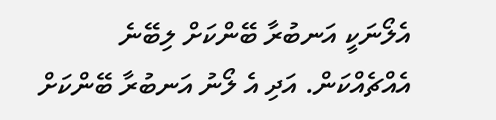އެލޯނަކީ އަނބުރާ ބޭންކަށް ލިބޭނެ އެއްޗެއްކަން. އަދި އެ ލޯނު އަނބުރާ ބޭންކަށް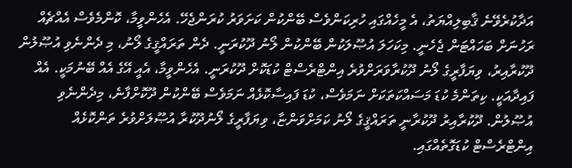އަދާކުރެވޭނެ ޤާބިލިއްޔަތު، އެ މީހެއްގައި ހުރިކަންވެސް ބޭންކުން ކަށަވަރު ކުރަންޖެހޭ. އެހެންވީމާ، ކޮންމެވެސް އެއްޗެއް ރަހުނަށް ބަހައްޓަން ޖެހެނީ. މިކަހަލަ އުޞޫލަކުން ބޭންކުން ލޯނު ދޫކުރަނީ. ދެން ތަރައްޤީގެ ލޯނު، މި ދެންނެވި އުޞޫލުން ދޫކުރާއިރު، ވިޔަފާރީގެ ލޯނު ދޫކުރާވަރަށްވުރެ އިންޓްރެސްޓް ކުޑަކޮށް ދޫކުރަނީ. އެހެންވީމާ، އެއީ އޭގެ އެއް ބޭނުމަކީ. އެއް ފައިދާއަކީ. ކިތަންމެ ކުޑަ މަސައްކަތަކަށް ނަމަވެސް، ކުޑަ ފައިސާކޮޅެއް ނަމަވެސް ބޭންކުން ދޫކޮށްފާނެ، މިދެންނެވި އުޞޫލުން. ދޫކުރާއިރު ދޫކުރާނީ ތަރައްޤީގެ ލޯނު ކަމަށްވަންޏާ، ވިޔަފާރީގެ ލޯނުދޫކުރާ އުޞޫލަށްވުރެ ތަންކޮޅެއް އިންޓްރެސްޓް ކުޑަގޮތެއްގައި.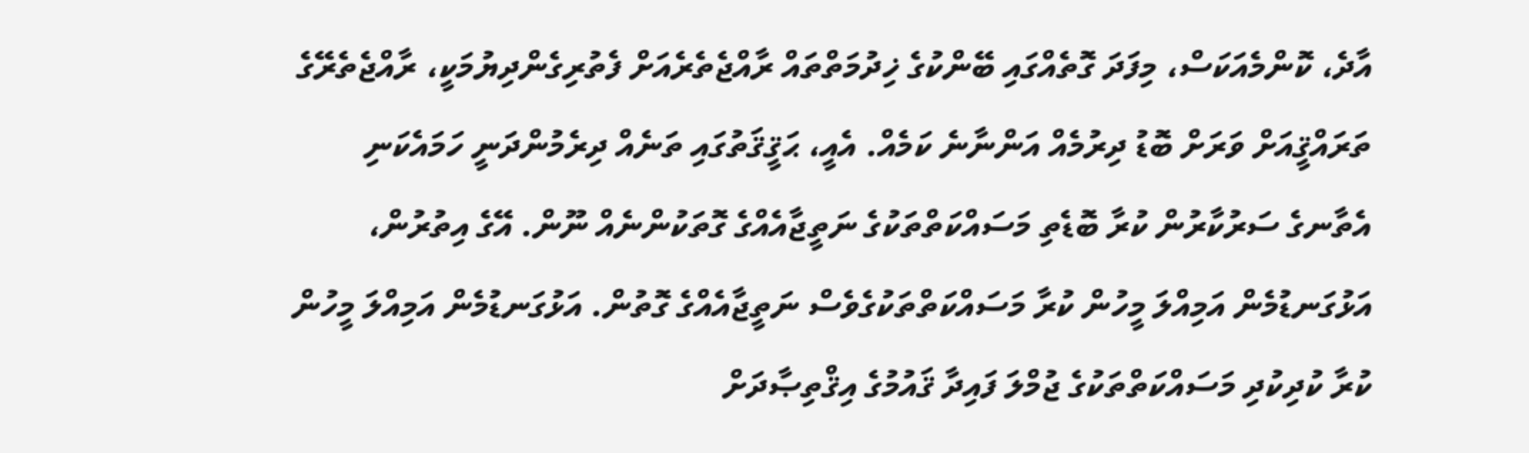އާދެ، ކޮންމެއަކަސް، މިފަދަ ގޮތެއްގައި ބޭންކުގެ ޚިދުމަތްތައް ރާއްޖެތެރެއަށް ފެތުރިގެންދިޔުމަކީ، ރާއްޖެތެރޭގެ ތަރައްޤީއަށް ވަރަށް ބޮޑު ދިރުމެއް އަންނާނެ ކަމެއް. އެއީ، ޙަޤީޤަތުގައި ތަނެއް ދިރެމުންދަނީ ހަމައެކަނި އެތާނގެ ސަރުކާރުން ކުރާ ބޮޑެތި މަސައްކަތްތަކުގެ ނަތީޖާއެއްގެ ގޮތަކުންނެއް ނޫން. އޭގެ އިތުރުން، އަޅުގަނޑުމެން އަމިއްލަ މީހުން ކުރާ މަސައްކަތްތަކުގެވެސް ނަތީޖާއެއްގެ ގޮތުން. އަޅުގަނޑުމެން އަމިއްލަ މީހުން ކުރާ ކުދިކުދި މަސައްކަތްތަކުގެ ޖުމްލަ ފައިދާ ޤައުމުގެ އިޤްތިޞާދަށް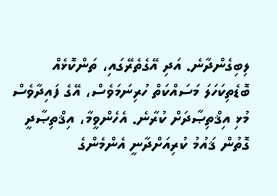ލިބިގެންދާނެ. އަދި އޭގެތެރޭގައި، ތަންކޮޅެއް ބޮޑެތިކަހަލަ މަސައްކަތް ހުރިނަމަވެސް، އޭގެ ފައިދާވެސް މުޅި އިޤްތިޞާދަށް ކުރާނެ. އެހެންވީމާ، އިޤްތިޞާދީ ގޮތުން ޤައުމު ކުރިއަށްދާނީ އެންމެންގެ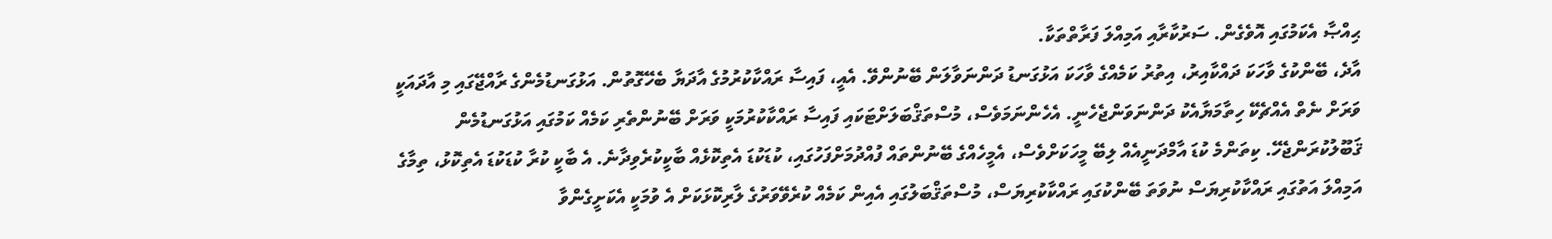ޙިއްޞާ އެކަމުގައި އޮވެގެން. ސަރުކާރާއި އަމިއްލަ ފަރާތްތަކާ.
އާދެ، ބޭންކުގެ ވާހަކަ ދައްކާއިރު، އިތުރު ކަމެއްގެ ވާހަކަ އަޅުގަނޑު ދަންނަވާލަން ބޭނުންވޭ. އެއީ، ފައިސާ ރައްކާކުރުމުގެ އާދަޔާ ބެހޭގޮތުން. އަޅުގަނޑުމެންގެ ރާއްޖޭގައި މި އާދައަކީ ވަރަށް ނެތް އެއްޗެކޭ ހިތާމަޔާއެކު ދަންނަވަންޖެހެނީ. އެހެންނަމަވެސް، މުސްތަޤްބަލަށްޓަކައި ފައިސާ ރައްކާކުރުމަކީ ވަރަށް ބޭނުންތެރި ކަމެއް ކަމުގައި އަޅުގަނޑުމެން ޤަބޫލުކުރަންޖެހޭ. ކިތަންމެ ކުޑަ އާމްދަނީއެއް ލިބޭ މީހަކަށްވެސް، އެމީހެއްގެ ބޭނުންތައް ފުއްދުމަށްފަހުގައި، ކުޑަކުޑަ އެތިކޮޅެއް ބާކީކުރެވިދާނެ. އެ ބާކީ ކުރާ ކުޑަކުޑަ އެތިކޮޅު، ތިމާގެ އަމިއްލަ އަތުގައި ރައްކާކުރިޔަސް ނުވަތަ ބޭންކުގައި ރައްކާކުރިޔަސް، މުސްތަޤްބަލުގައި އެއިން ކަމެއް ކުރެވޭވަރުގެ ލާރިކޮޅަކަށް އެ ވުމަކީ އެކަށީގެންވާ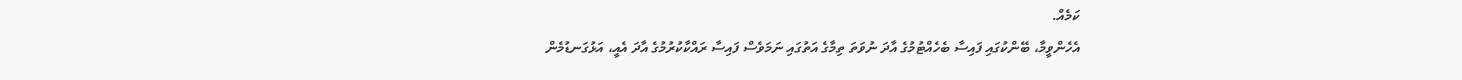ކަމެއް.
އެހެންވީމާ، ބޭންކުގައި ފައިސާ ބެހެއްޓުމުގެ އާދަ ނުވަތަ ތިމާގެ އަތުގައި ނަމަވެސް ފައިސާ ރައްކާކުރުމުގެ އާދަ އެއީ، އަޅުގަނޑުމެން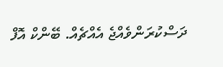ދަސްކުރަންވެއްޖެ އެއްޗެއް. ބޭންކް އޮފް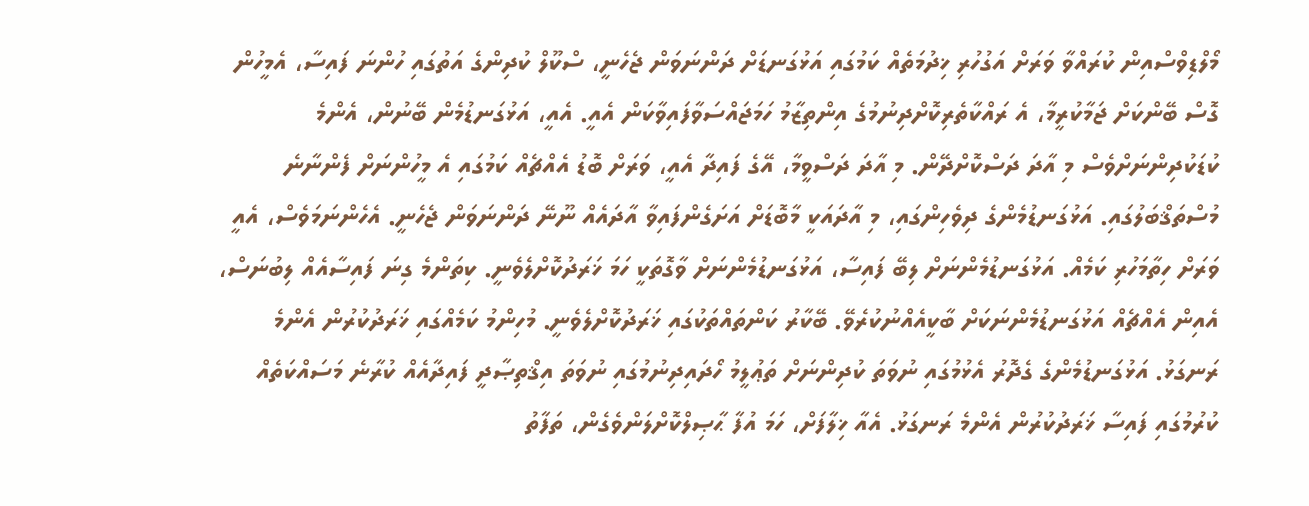މޯލްޑިވްސްއިން ކުރައްވާ ވަރަށް އަގުހުރި ޚިދުމަތެއް ކަމުގައި އަޅުގަނޑަށް ދަންނަވަން ޖެހެނީ، ސްކޫލް ކުދިންގެ އަތުގައި ހުންނަ ފައިސާ، އެމީހުން ގޮސް ބޭންކަށް ޖަމާކުރީމާ، އެ ރައްކާތެރިކޮށްދިނުމުގެ އިންތިޒާމު ހަމަޖައްސަވާފައިވާކަން އެއީ. އެއީ، އަޅުގަނޑުމެން ބޭނުން، އެންމެ ކުޑަކުދިންނަށްވެސް މި އާދަ ދަސްކޮށްދޭން. މި އާދަ ދަސްވީމާ، އޭގެ ފައިދާ އެއީ، ވަރަށް ބޮޑު އެއްޗެއް ކަމުގައި އެ މީހުންނަށް ފެންނާނެ މުސްތަޤްބަލުގައި. އަޅުގަނޑުމެންގެ ދިވެހިންގައި، މި އާދައަކީ މާބޮޑަށް އަށަގެންފައިވާ އާދައެއް ނޫނޭ ދަންނަވަން ޖެހެނީ. އެހެންނަމަވެސް، އެއީ ވަރަށް ހިތާމަހުރި ކަމެއް. އަޅުގަނޑުމެންނަށް ލިބޭ ފައިސާ، އަޅުގަނޑުމެންނަށް ވާގޮތަކީ ހަމަ ޚަރަދުކޮށްލެވެނީ. ކިތަންމެ ގިނަ ފައިސާއެއް ލިބުނަސް، އެއިން އެއްޗެއް އަޅުގަނޑުމެންނަކަށް ބާކީއެއްނުކުރެވޭ. ބޭކާރު ކަންތައްތަކުގައި ޚަރަދުކޮށްލެވެނީ. މުހިންމު ކަމެއްގައި ޚަރަދުކުރުން އެންމެ ރަނގަޅު. އަޅުގަނޑުމެންގެ ގެދޮރު އެޅުމުގައި ނުވަތަ ކުދިންނަށް ތަޢުލީމު ހޯދައިދިނުމުގައި ނުވަތަ އިޤްތިޞާދީ ފައިދާއެއް ކުރާނެ މަސައްކަތެއް ކުރުމުގައި ފައިސާ ޚަރަދުކުރުން އެންމެ ރަނގަޅު. އެއާ ޚިލާފަށް، ހަމަ އުފާ ޙާޞިލްކޮށްލަންވެގެން، ތަފާތު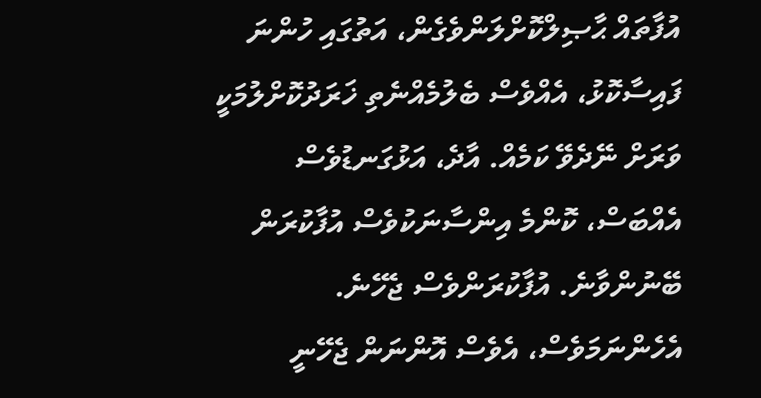އުފާތައް ޙާޞިލްކޮށްލަންވެގެން، އަތުގައި ހުންނަ ފައިސާކޮޅު، އެއްވެސް ބެލުމެއްނެތި ޚަރަދުކޮށްލުމަކީ ވަރަށް ނޭދެވޭ ކަމެއް. އާދެ، އަޅުގަނޑުވެސް އެއްބަސް، ކޮންމެ އިންސާނަކުވެސް އުފާކުރަން ބޭނުންވާނެ. އުފާކުރަންވެސް ޖެހޭނެ. އެހެންނަމަވެސް، އެވެސް އޮންނަން ޖެހޭނީ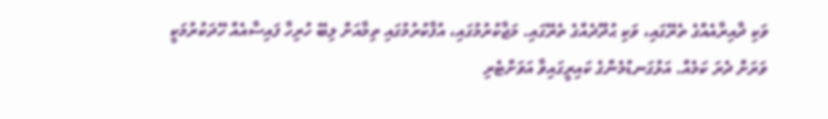ވަކި ދާއިރާއެއްގެ ތެރޭގައި، ވަކި ޙުދޫދެއްގެ ތެރޭގައި. މަޖާކުރުމުގައި، އުފާކުރުމުގައި ތިމާއަށް ލިބޭ ހުރިހާ ފައިސާއެއް ހޭދަކުރުމަކީ ވަރަށް ދެރަ ކަމެއް. އަޅުގަނޑުމެންގެ ކައިރީގައިވާ އަވަށްޓެރި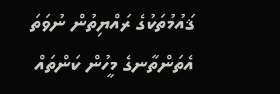ޤައުމުތަކުގެ ރައްޔިތުން ނުވަތަ އެތަންތާނގެ މީހުން ކަންތައް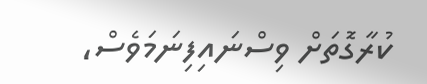ކުރާގޮތަށް ވިސްނައިފިނަމަވެސް،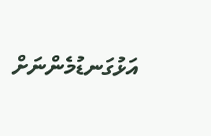އަޅުގަނޑުމެންނަށް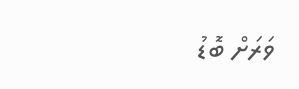ވަރަށް ބޮޑު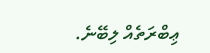ޢިބްރަތެއް ލިބޭނެ.